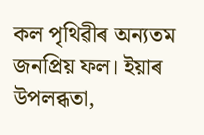কল পৃথিৱীৰ অন্যতম জনপ্ৰিয় ফল। ইয়াৰ উপলব্ধতা,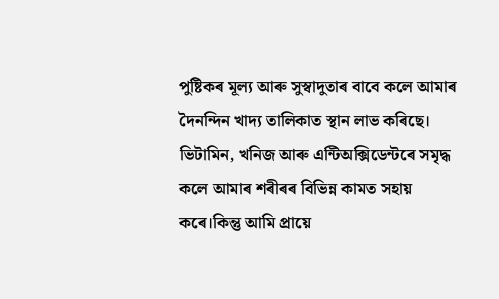পুষ্টিকৰ মূল্য আৰু সুস্বাদুতাৰ বাবে কলে আমাৰ দৈনন্দিন খাদ্য তালিকাত স্থান লাভ কৰিছে। ভিটামিন, খনিজ আৰু এন্টিঅক্সিডেন্টৰে সমৃদ্ধ কলে আমাৰ শৰীৰৰ বিভিন্ন কামত সহায় কৰে।কিন্তু আমি প্ৰায়ে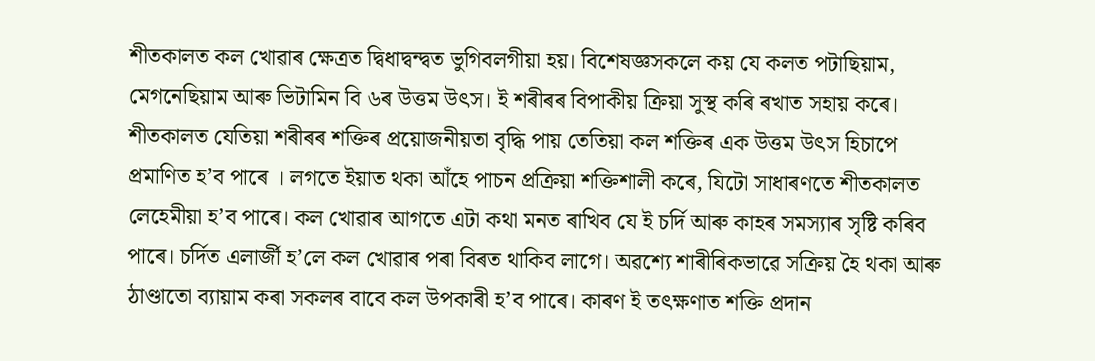শীতকালত কল খোৱাৰ ক্ষেত্ৰত দ্বিধাদ্বন্দ্বত ভুগিবলগীয়া হয়। বিশেষজ্ঞসকলে কয় যে কলত পটাছিয়াম, মেগনেছিয়াম আৰু ভিটামিন বি ৬ৰ উত্তম উৎস। ই শৰীৰৰ বিপাকীয় ক্ৰিয়া সুস্থ কৰি ৰখাত সহায় কৰে। শীতকালত যেতিয়া শৰীৰৰ শক্তিৰ প্ৰয়োজনীয়তা বৃদ্ধি পায় তেতিয়া কল শক্তিৰ এক উত্তম উৎস হিচাপে প্ৰমাণিত হ’ব পাৰে । লগতে ইয়াত থকা আঁহে পাচন প্ৰক্ৰিয়া শক্তিশালী কৰে, যিটো সাধাৰণতে শীতকালত লেহেমীয়া হ’ব পাৰে। কল খোৱাৰ আগতে এটা কথা মনত ৰাখিব যে ই চৰ্দি আৰু কাহৰ সমস্যাৰ সৃষ্টি কৰিব পাৰে। চৰ্দিত এলাৰ্জী হ’লে কল খোৱাৰ পৰা বিৰত থাকিব লাগে। অৱশ্যে শাৰীৰিকভাৱে সক্ৰিয় হৈ থকা আৰু ঠাণ্ডাতো ব্যায়াম কৰা সকলৰ বাবে কল উপকাৰী হ’ব পাৰে। কাৰণ ই তৎক্ষণাত শক্তি প্ৰদান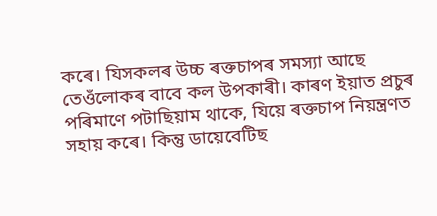কৰে। যিসকলৰ উচ্চ ৰক্তচাপৰ সমস্যা আছে তেওঁলোকৰ বাবে কল উপকাৰী। কাৰণ ইয়াত প্ৰচুৰ পৰিমাণে পটাছিয়াম থাকে, যিয়ে ৰক্তচাপ নিয়ন্ত্ৰণত সহায় কৰে। কিন্তু ডায়েবেটিছ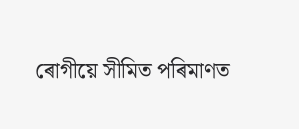ৰোগীয়ে সীমিত পৰিমাণত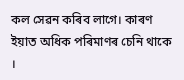কল সেৱন কৰিব লাগে। কাৰণ ইয়াত অধিক পৰিমাণৰ চেনি থাকে ।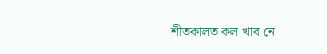শীতকালত কল খাব নে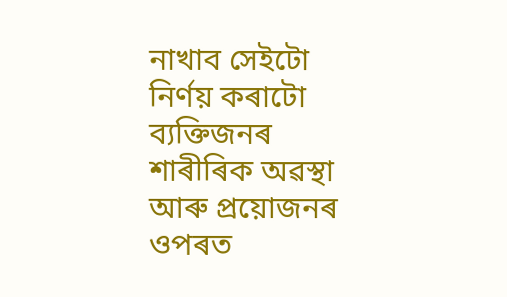নাখাব সেইটো নিৰ্ণয় কৰাটো ব্যক্তিজনৰ শাৰীৰিক অৱস্থা আৰু প্ৰয়োজনৰ ওপৰত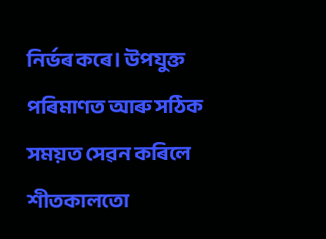নিৰ্ভৰ কৰে। উপযুক্ত পৰিমাণত আৰু সঠিক সময়ত সেৱন কৰিলে শীতকালতো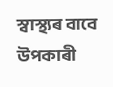স্বাস্থ্যৰ বাবে উপকাৰী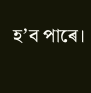হ’ব পাৰে।